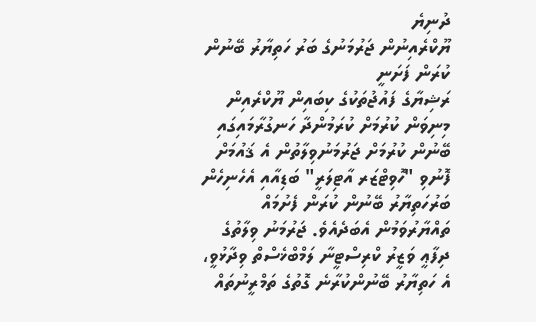ދުނިޔެ
ޔޫކްރެއިނުން ޖަރުމަނުގެ ބަރު ހަތިޔާރު ބޭނުން ކުރަން ފަށަނީ
ރަޝިޔާގެ ފައުޖުތަކުގެ ކިބައިން ޔޫކްރެއިން މިނިވަން ކުރުމަށް ކުރަމުންދާ ހަނގުރާމައިގައި ބޭނުން ކުރުމަށް ޖަރުމަނުވިލާތުން އެ ޤައުމަށް ފޮނުވި "ހޮވިޓްޒަރ އާޓިލަރީ" ބަޑިއާއި އެހެނިހެން ބަރުހަތިޔާރު ބޭނުން ކުރަން ފެށުމައް ތައްޔާރުވަމުން އެބަދެއެވެ. ޖަރުމަނު ވިލާތުގެ ދިފާޢީ ވަޒީރު ކްރިސްޓީނާ ލަމްބްޚެސްތް ވިދާޅުވީ، އެ ހަތިޔާރު ބޭނުންކުރާނެ ގޮތުގެ ތަމްރީނުތައް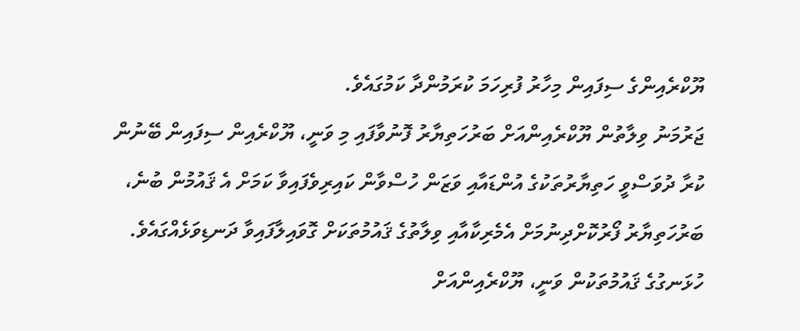ޔޫކްރެއިންގެ ސިފައިން މިހާރު ފުރިހަމަ ކުރަމުންދާ ކަމުގައެވެ.
ޖަރުމަނު ވިލާތުން ޔޫކްރެއިންއަށް ބަރުހަތިޔާރު ފޮނުވާފައި މި ވަނީ، ޔޫކްރެއިން ސިފައިން ބޭނުން ކުރާ ދުވަސްވީ ހަތިޔާރުތަކުގެ އުންޑައާއި ވަޒަން ހުސްވާން ކައިރިވެފައިވާ ކަމަށް އެ ޤައުމުން ބުނެ، ބަރުހަތިޔާރު ފޯރުކޮށްދިނުމަށް އެމެރިކާއާއި ވިލާތުގެ ޤައުމުތަކަށް ގޮވައިލާފައިވާ ދަނޑިވަޅެއްގައެވެ. ހުޅަނގުގެ ޤައުމުތަކުން ވަނީ، ޔޫކްރެއިންއަށް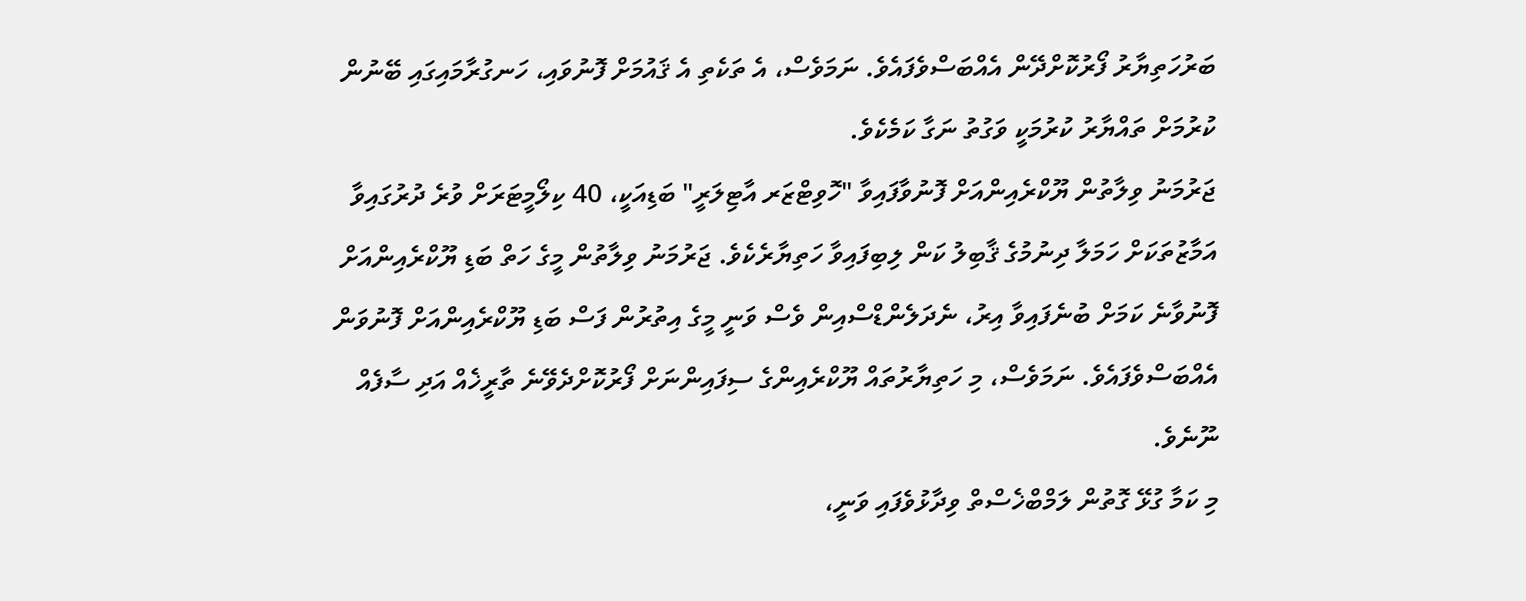ބަރުހަތިޔާރު ފޯރުކޮށްދޭން އެއްބަސްވެފައެވެ. ނަމަވެސް، އެ ތަކެތި އެ ޤައުމަށް ފޮނުވައި، ހަނގުރާމައިގައި ބޭނުން ކުރުމަށް ތައްޔާރު ކުރުމަކީ ވަގުތު ނަގާ ކަމެކެވެ.
ޖަރުމަނު ވިލާތުން ޔޫކްރެއިންއަށް ފޮނުވާފައިވާ "ހޮވިޓްޒަރ އާޓިލަރީ" ބަޑިއަކީ، 40 ކިލޯމީޓަރަށް ވުރެ ދުރުގައިވާ އަމާޒުތަކަށް ހަމަލާ ދިނުމުގެ ޤާބިލު ކަން ލިބިފައިވާ ހަތިޔާރެކެވެ. ޖަރުމަނު ވިލާތުން މީގެ ހަތް ބަޑި ޔޫކްރެއިންއަށް ފޮނުވާނެ ކަމަށް ބުނެފައިވާ އިރު، ނެދަލެންޑްސްއިން ވެސް ވަނީ މީގެ އިތުރުން ފަސް ބަޑި ޔޫކްރެއިންއަށް ފޮނުވަން އެއްބަސްވެފައެވެ. ނަމަވެސް، މި ހަތިޔާރުތައް ޔޫކްރެއިންގެ ސިފައިންނަށް ފޯރުކޮށްދެވޭނެ ތާރީޚެއް އަދި ސާފެއް ނޫނެވެ.
މި ކަމާ ގުޅޭ ގޮތުން ލަމްބްޚެސްތް ވިދާޅުވެފައި ވަނީ،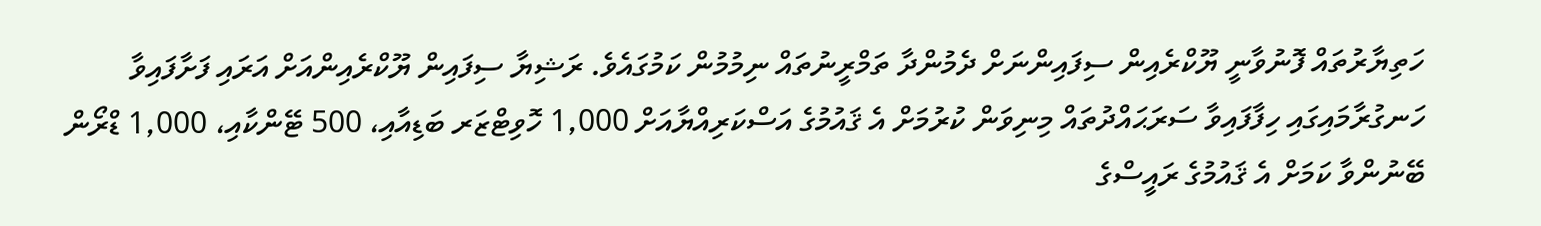ހަތިޔާރުތައް ފޮނުވާނީ ޔޫކްރެއިން ސިފައިންނަށް ދެމުންދާ ތަމްރީނުތައް ނިމުމުން ކަމުގައެވެ. ރަޝިޔާ ސިފައިން ޔޫކްރެއިންއަށް އަރައި ފަށާފައިވާ ހަނގުރާމައިގައި ހިފާފައިވާ ސަރަޙައްދުތައް މިނިވަން ކުރުމަށް އެ ޤައުމުގެ އަސްކަރިއްޔާއަށް 1,000 ހޮވިޓްޒަރ ބަޑިއާއި، 500 ޓޭންކާއި، 1,000 ޑްރޯން ބޭނުންވާ ކަމަށް އެ ޤައުމުގެ ރައީސްގެ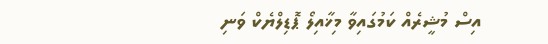އިސް މުޝީރެއް ކަމުގައިވާ މިޚާއިލޯ ޕޮޑިލްޔެކް ވަނި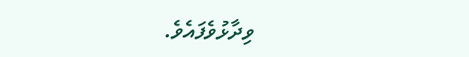ވިދާޅުވެފައެވެ.